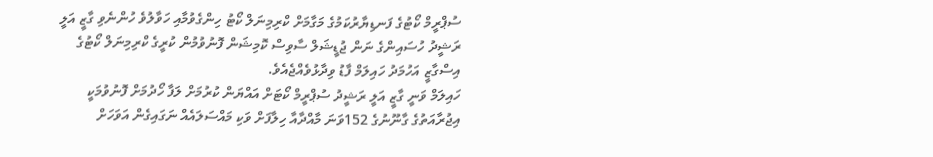ސުޕްރީމް ކޯޓުގެ ފަނޑިޔާރުކަމުގެ މަގާމަށް ކްރިމިނަލް ކޯޓު ހިންގެވުމާއި ހަވާލުވެ ހުންނެވި ގާޒީ އަލީ ރަޝީދު ހުސައިންގެ ނަން ޖުޑީޝަލް ސާވިސް ކޮމިޝަން ފޮނުވުމުން ކުރީގެ ކްރިމިނަލް ކޯޓުގެ އިސްގާޒީ އަހުމަދު ހައިލަމް ފާޑު ވިދާޅުވެއްޖެއެވެ.
ހައިލަމް ވަނީ ގާޒީ އަލީ ރަޝީދު ސުޕްރީމް ކޯޓަށް އައްޔަން ކުރުމަށް ލަފާ ހޯދުމަށް ފޮނުވުމަކީ އިޖުރާއަތުގެ ގާނޫނުގެ 152ވަނަ މާއްދާއާ ހިލާފަށް ވަކި މައްސަލައެއް ނަގައިގެން އަވަހަށް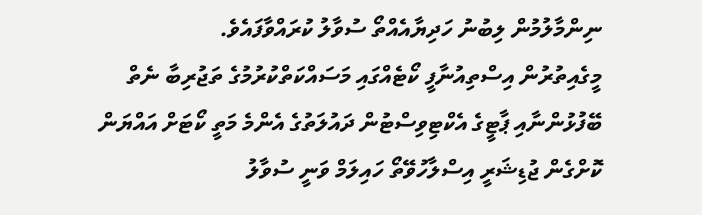ނިންމާލުމުން ލިބުނު ހަދިޔާއެއްތޯ ސުވާލު ކުރައްވާފައެވެ.
މީގެއިތުރުން އިސްތިއުނާފީ ކޯޓެއްގައި މަސައްކަތްކުރުމުގެ ތަޖުރިބާ ނެތް ބޭފުޅުންނާއި ޕާޓީގެ އެކްޓިވިސްޓުން ދައުލަތުގެ އެންމެ މަތީ ކޯޓަށް އައްޔަން ކޮށްގެން ޖުޑިޝަރީ އިސްލާހުވޭތޯ ހައިލަމް ވަނީ ސުވާލު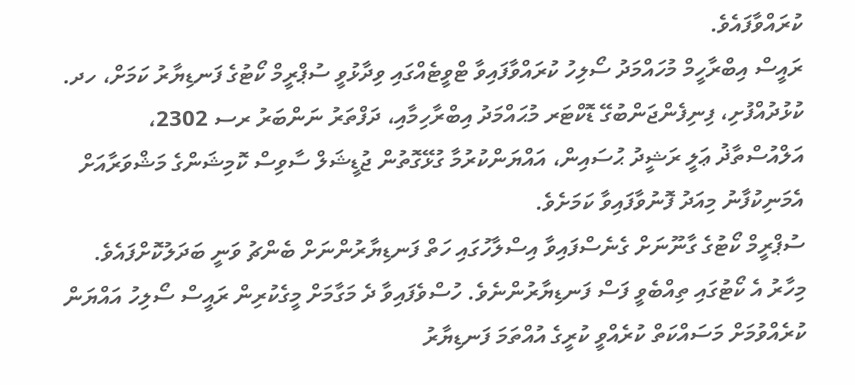ކުރައްވާފައެވެ.
ރައީސް އިބްރާހީމް މުހައްމަދު ސޯލިހު ކުރައްވާފައިވާ ޓްވީޓެއްގައި ވިދާޅުވީ ސުޕްރީމް ކޯޓުގެ ފަނޑިޔާރު ކަމަށް، ހދ. ކުޅުދުއްފުށި، ފިނިފެންޖަންބުގޭ ޑޮކްޓަރ މުޙައްމަދު އިބްރާހިމާއި، ދަފްތަރު ނަންބަރު ރސ 2302، އަލްއުސްތާޛު ޢަލީ ރަޝީދު ޙުސައިން، އައްޔަންކުރުމާ ގުޅޭގޮތުން ޖުޑީޝަލް ސާވިސް ކޮމިޝަންގެ މަޝްވަރާއަށް އެމަނިކުފާނު މިއަދު ފޮނުވާފައިވާ ކަމަށެވެ.
ސުޕްރީމް ކޯޓުގެ ގާނޫނަށް ގެނެސްފައިވާ އިސްލާހުގައި ހަތް ފަނޑިޔާރުންނަށް ބެންޗު ވަނީ ބަދަލުކޮށްފައެވެ. މިހާރު އެ ކޯޓުގައި ތިއްބެވީ ފަސް ފަނޑިޔާރުންނެވެ. ހުސްވެފައިވާ ދެ މަގާމަށް މީގެކުރިން ރައީސް ސޯލިހު އައްޔަން ކުރެއްވުމަށް މަސައްކަތް ކުރެއްވީ ކުރީގެ އުއްތަމަ ފަނޑިޔާރު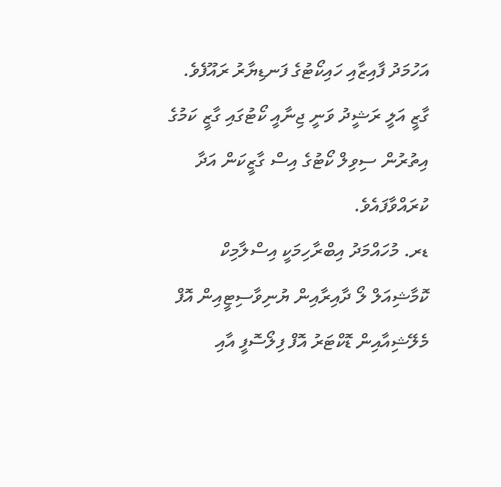އަހުމަދު ފާއިޒާއި ހައިކޯޓުގެ ފަނޑިޔާރު ރައޫފެވެ.
ގާޒީ އަލީ ރަޝީދު ވަނީ ޖިނާއީ ކޯޓުގައި ގާޒީ ކަމުގެ އިތުރުން ސިވިލް ކޯޓުގެ އިސް ގާޒީކަން އަދާ ކުރައްވާފައެވެ.
ޑރ. މުހައްމަދު އިބްރާހިމަކީ އިސްލާމިކް ކޮމާޝިއަލް ލޯ ދާއިރާއިން ޔުނިވާސިޓީއިން އޮފް މެލޭޝިއާއިން ޑޮކްޓަރު އޮފް ފިލޯސޮފީ އާއި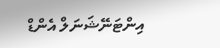އިންޓަނޭޝަނަލް އެންޑް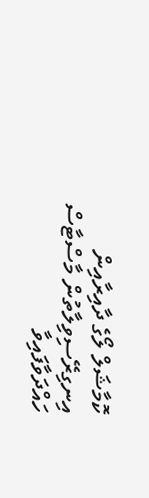ކޮމާޝަލް ލޯގެ ދާއިރާއިން އިނގިރޭސިވިލާތުން މާސްޓާސް ހައްދަވާފައިވާ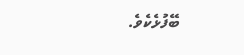ބޭފުޅެކެވެ.